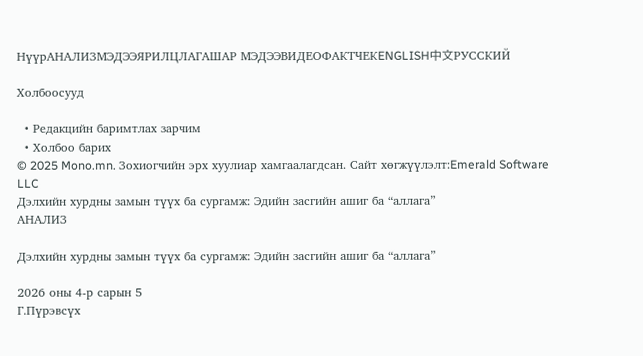НүүрАНАЛИЗМЭДЭЭЯРИЛЦЛАГАШАР МЭДЭЭВИДЕОФАКТЧЕКENGLISH中文РУССКИЙ

Холбоосууд

  • Редакцийн баримтлах зарчим
  • Холбоо барих
© 2025 Mono.mn. Зохиогчийн эрх хуулиар хамгаалагдсан. Сайт хөгжүүлэлт:Emerald Software LLC
Дэлхийн хурдны замын түүх ба сургамж: Эдийн засгийн ашиг ба “аллага”
АНАЛИЗ

Дэлхийн хурдны замын түүх ба сургамж: Эдийн засгийн ашиг ба “аллага”

2026 оны 4-р сарын 5
Г.Пүрэвсүх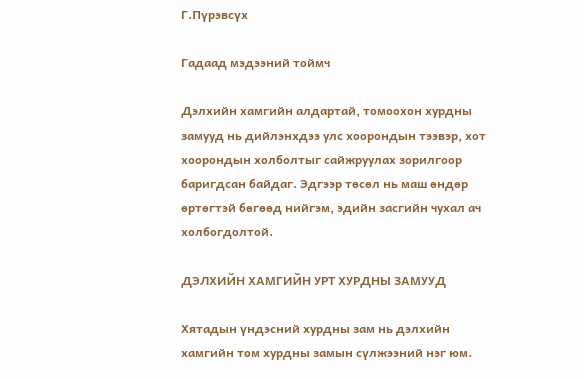Г.Пүрэвсүх

Гадаад мэдээний тоймч

Дэлхийн хамгийн алдартай, томоохон хурдны замууд нь дийлэнхдээ улс хоорондын тээвэр, хот хоорондын холболтыг сайжруулах зорилгоор баригдсан байдаг. Эдгээр төсөл нь маш өндөр өртөгтэй бөгөөд нийгэм, эдийн засгийн чухал ач холбогдолтой.

ДЭЛХИЙН ХАМГИЙН УРТ ХУРДНЫ ЗАМУУД

Хятадын үндэсний хурдны зам нь дэлхийн хамгийн том хурдны замын сүлжээний нэг юм.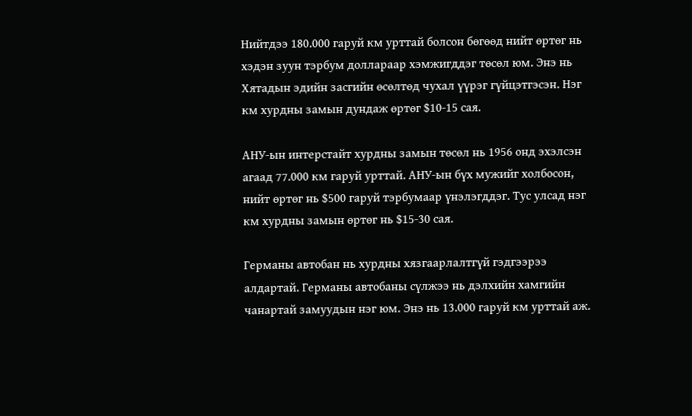Нийтдээ 180.000 гаруй км урттай болсон бөгөөд нийт өртөг нь хэдэн зуун тэрбум доллараар хэмжигддэг төсөл юм. Энэ нь Хятадын эдийн засгийн өсөлтөд чухал үүрэг гүйцэтгэсэн. Нэг км хурдны замын дундаж өртөг $10-15 сая.

АНУ-ын интерстайт хурдны замын төсөл нь 1956 онд эхэлсэн агаад 77.000 км гаруй урттай. АНУ-ын бүх мужийг холбосон, нийт өртөг нь $500 гаруй тэрбумаар үнэлэгддэг. Тус улсад нэг км хурдны замын өртөг нь $15-30 сая.

Германы автобан нь хурдны хязгаарлалтгүй гэдгээрээ алдартай. Германы автобаны сүлжээ нь дэлхийн хамгийн чанартай замуудын нэг юм. Энэ нь 13.000 гаруй км урттай аж.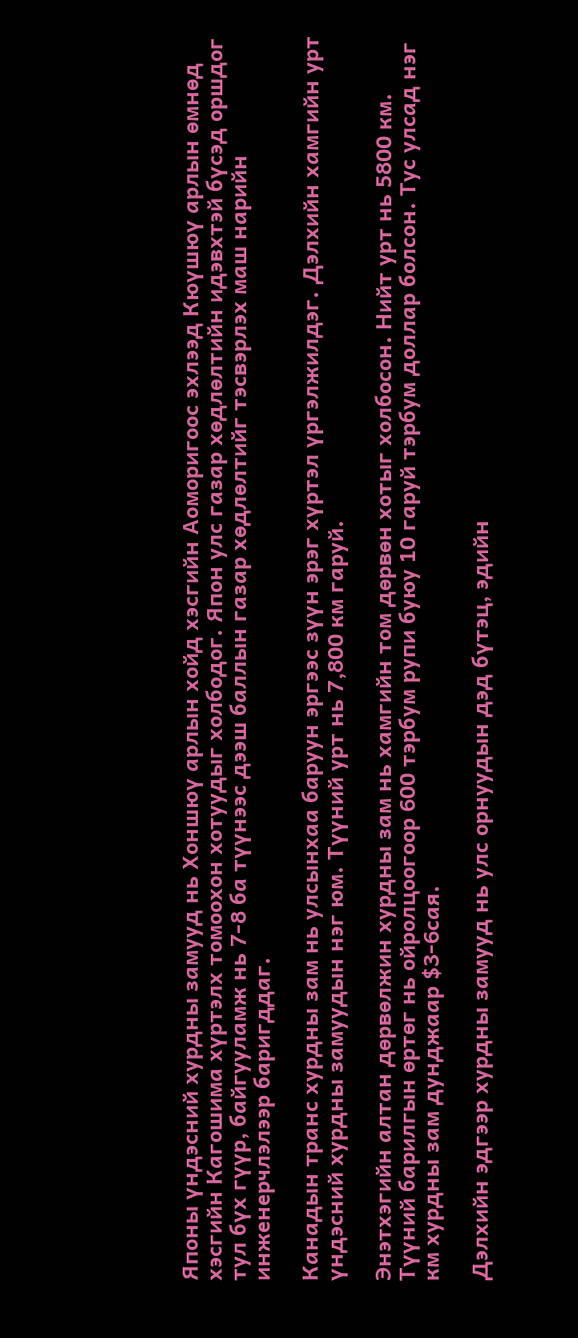Японы үндэсний хурдны замууд нь Хоншюү арлын хойд хэсгийн Аоморигоос эхлээд Кюүшюү арлын өмнөд хэсгийн Кагошима хүртэлх томоохон хотуудыг холбодог. Япон улс газар хөдлөлтийн идэвхтэй бүсэд оршдог тул бүх гүүр, байгууламж нь 7-8 ба түүнээс дээш баллын газар хөдлөлтийг тэсвэрлэх маш нарийн инженерчлэлээр баригддаг.

Канадын транс хурдны зам нь улсынхаа баруун эргээс зүүн эрэг хүртэл үргэлжилдэг. Дэлхийн хамгийн урт үндэсний хурдны замуудын нэг юм. Түүний урт нь 7,800 км гаруй.

Энэтхэгийн алтан дөрвөлжин хурдны зам нь хамгийн том дөрвөн хотыг холбосон. Нийт урт нь 5800 км. Түүний барилгын өртөг нь ойролцоогоор 600 тэрбум рупи буюу 10 гаруй тэрбум доллар болсон. Тус улсад нэг км хурдны зам дунджаар $3-6сая.

Дэлхийн эдгээр хурдны замууд нь улс орнуудын дэд бүтэц, эдийн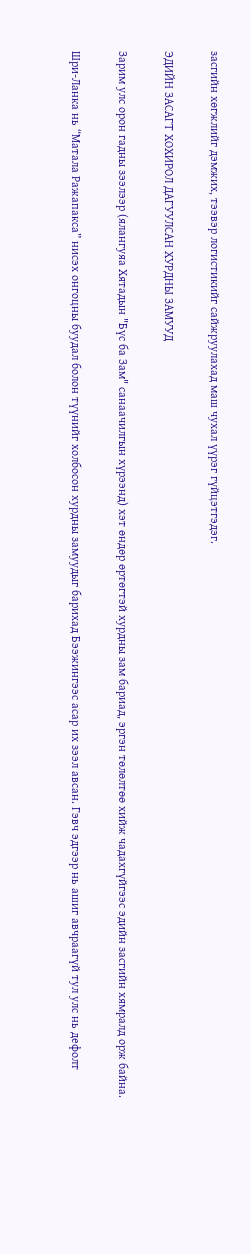засгийн хөгжлийг дэмжих, тээвэр логистикийг сайжруулахад маш чухал үүрэг гүйцэтгэдэг.

ЭДИЙН ЗАСАГТ ХОХИРОЛ ДАГУУЛСАН ХУРДНЫ ЗАМУУД

Зарим улс орон гадны зээлээр (ялангуяа Хятадын "Бүс ба Зам" санаачилгын хүрээнд) хэт өндөр өртөгтэй хурдны зам бариад, эргэн төлөлтөө хийж чадахгүйгээс эдийн засгийн хямралд орж байна.

Шри-Ланка нь “Матала Ражапакса” нисэх онгоцны буудал болон түүнийг холбосон хурдны замуудыг барихад Бээжингээс асар их зээл авсан. Гэвч эдгээр нь ашиг авчраагүй тул улс нь дефолт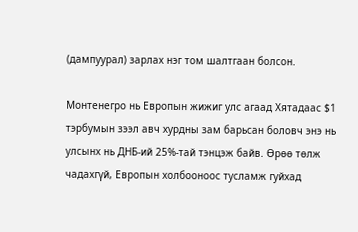(дампуурал) зарлах нэг том шалтгаан болсон.

Монтенегро нь Европын жижиг улс агаад Хятадаас $1 тэрбумын зээл авч хурдны зам барьсан боловч энэ нь улсынх нь ДНБ-ий 25%-тай тэнцэж байв. Өрөө төлж чадахгүй, Европын холбооноос тусламж гуйхад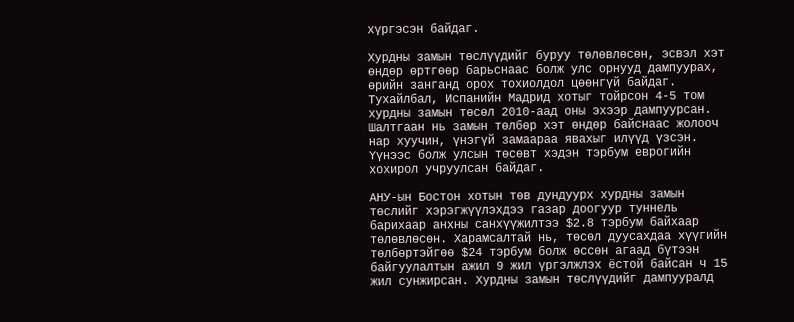хүргэсэн байдаг.

Хурдны замын төслүүдийг буруу төлөвлөсөн, эсвэл хэт өндөр өртгөөр барьснаас болж улс орнууд дампуурах, өрийн занганд орох тохиолдол цөөнгүй байдаг. Тухайлбал, Испанийн Мадрид хотыг тойрсон 4-5 том хурдны замын төсөл 2010-аад оны эхээр дампуурсан. Шалтгаан нь замын төлбөр хэт өндөр байснаас жолооч нар хуучин, үнэгүй замаараа явахыг илүүд үзсэн. Үүнээс болж улсын төсөвт хэдэн тэрбум еврогийн хохирол учруулсан байдаг.

АНУ-ын Бостон хотын төв дундуурх хурдны замын төслийг хэрэгжүүлэхдээ газар доогуур туннель барихаар анхны санхүүжилтээ $2.8 тэрбум байхаар төлөвлөсөн. Харамсалтай нь, төсөл дуусахдаа хүүгийн төлбөртэйгөө $24 тэрбум болж өссөн агаад бүтээн байгуулалтын ажил 9 жил үргэлжлэх ёстой байсан ч 15 жил сунжирсан. Хурдны замын төслүүдийг дампууралд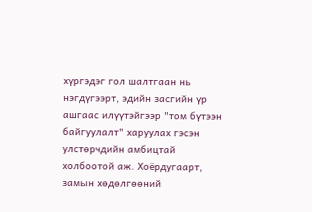хүргэдэг гол шалтгаан нь нэгдүгээрт, эдийн засгийн үр ашгаас илүүтэйгээр "том бүтээн байгуулалт" харуулах гэсэн улстөрчдийн амбицтай холбоотой аж. Хоёрдугаарт, замын хөдөлгөөний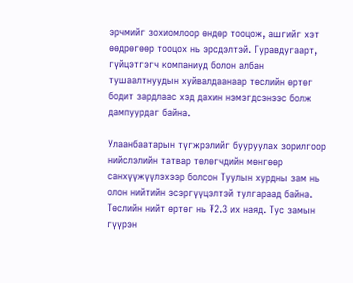эрчмийг зохиомлоор өндөр тооцож, ашгийг хэт өөдрөгөөр тооцох нь эрсдэлтэй. Гуравдугаарт, гүйцэтгэгч компаниуд болон албан тушаалтнуудын хуйвалдаанаар төслийн өртөг бодит зардлаас хэд дахин нэмэгдсэнээс болж дампуурдаг байна.

Улаанбаатарын түгжрэлийг бууруулах зорилгоор нийслэлийн татвар төлөгчдийн мөнгөөр санхүүжүүлэхээр болсон Туулын хурдны зам нь олон нийтийн эсэргүүцэлтэй тулгараад байна. Төслийн нийт өртөг нь ₮2.3 их наяд. Тус замын гүүрэн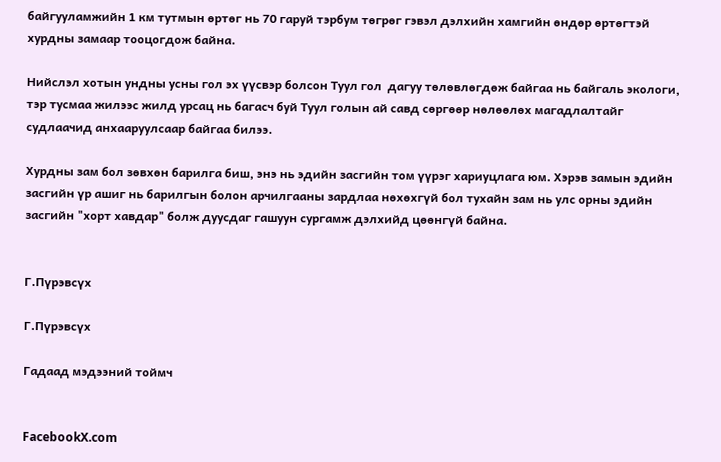байгууламжийн 1 км тутмын өртөг нь 70 гаруй тэрбум төгрөг гэвэл дэлхийн хамгийн өндөр өртөгтэй хурдны замаар тооцогдож байна.

Нийслэл хотын ундны усны гол эх үүсвэр болсон Туул гол  дагуу төлөвлөгдөж байгаа нь байгаль экологи, тэр тусмаа жилээс жилд урсац нь багасч буй Туул голын ай савд сөргөөр нөлөөлөх магадлалтайг судлаачид анхааруулсаар байгаа билээ.

Хурдны зам бол зөвхөн барилга биш, энэ нь эдийн засгийн том үүрэг хариуцлага юм. Хэрэв замын эдийн засгийн үр ашиг нь барилгын болон арчилгааны зардлаа нөхөхгүй бол тухайн зам нь улс орны эдийн засгийн "хорт хавдар" болж дуусдаг гашуун сургамж дэлхийд цөөнгүй байна.


Г.Пүрэвсүх

Г.Пүрэвсүх

Гадаад мэдээний тоймч


FacebookX.com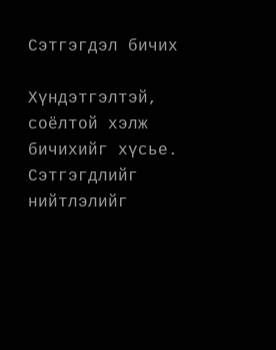Сэтгэгдэл бичих

Хүндэтгэлтэй, соёлтой хэлж бичихийг хүсье. Сэтгэгдлийг нийтлэлийг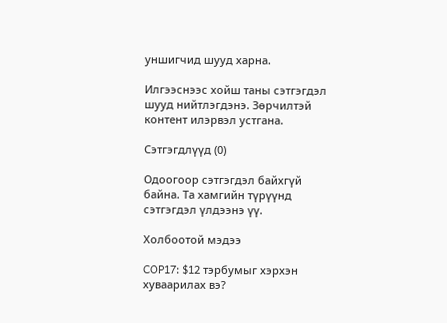уншигчид шууд харна.

Илгээснээс хойш таны сэтгэгдэл шууд нийтлэгдэнэ. Зөрчилтэй контент илэрвэл устгана.

Сэтгэгдлүүд (0)

Одоогоор сэтгэгдэл байхгүй байна. Та хамгийн түрүүнд сэтгэгдэл үлдээнэ үү.

Холбоотой мэдээ

COP17: $12 тэрбумыг хэрхэн хуваарилах вэ?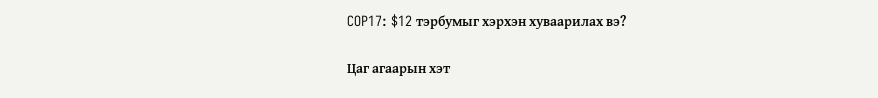COP17: $12 тэрбумыг хэрхэн хуваарилах вэ?

Цаг агаарын хэт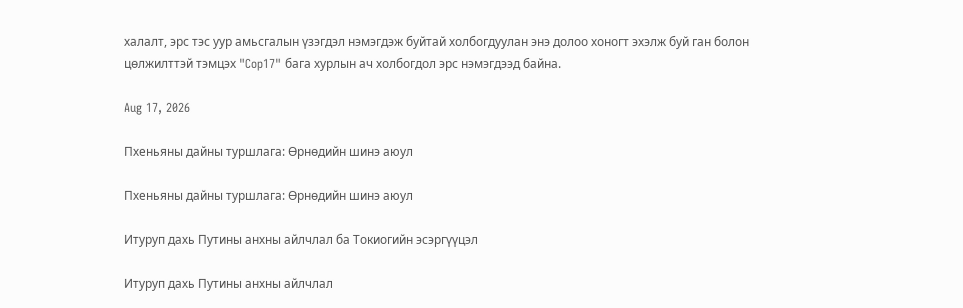халалт, эрс тэс уур амьсгалын үзэгдэл нэмэгдэж буйтай холбогдуулан энэ долоо хоногт эхэлж буй ган болон цөлжилттэй тэмцэх "Cop17" бага хурлын ач холбогдол эрс нэмэгдээд байна.

Aug 17, 2026

Пхеньяны дайны туршлага: Өрнөдийн шинэ аюул

Пхеньяны дайны туршлага: Өрнөдийн шинэ аюул

Итуруп дахь Путины анхны айлчлал ба Токиогийн эсэргүүцэл

Итуруп дахь Путины анхны айлчлал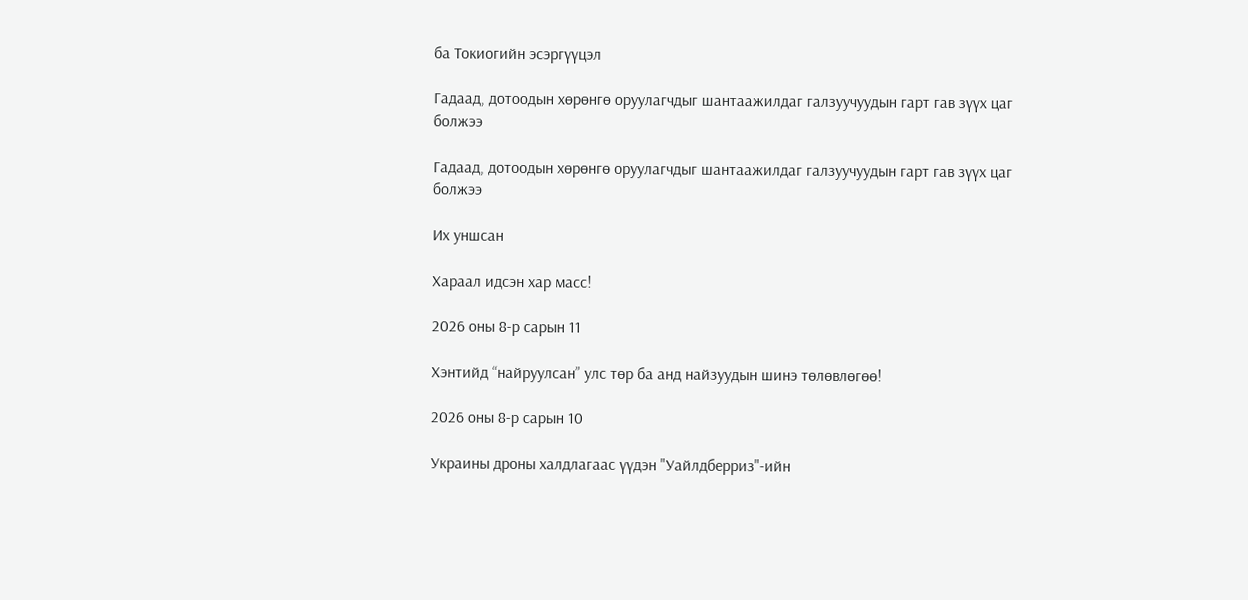ба Токиогийн эсэргүүцэл

Гадаад, дотоодын хөрөнгө оруулагчдыг шантаажилдаг галзуучуудын гарт гав зүүх цаг болжээ

Гадаад, дотоодын хөрөнгө оруулагчдыг шантаажилдаг галзуучуудын гарт гав зүүх цаг болжээ

Их уншсан

Хараал идсэн хар масс!

2026 оны 8-р сарын 11

Хэнтийд “найруулсан” улс төр ба анд найзуудын шинэ төлөвлөгөө!

2026 оны 8-р сарын 10

Украины дроны халдлагаас үүдэн "Уайлдберриз"-ийн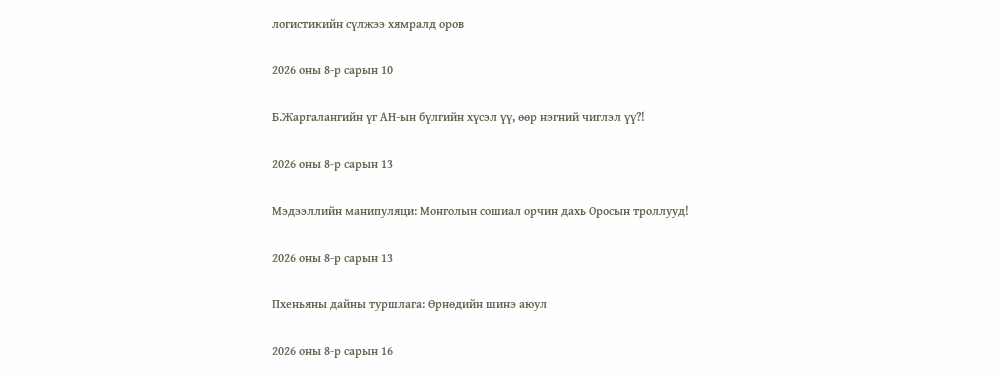логистикийн сүлжээ хямралд оров

2026 оны 8-р сарын 10

Б.Жаргалангийн үг АН-ын бүлгийн хүсэл үү, өөр нэгний чиглэл үү?!

2026 оны 8-р сарын 13

Мэдээллийн манипуляци: Монголын сошиал орчин дахь Оросын троллууд!

2026 оны 8-р сарын 13

Пхеньяны дайны туршлага: Өрнөдийн шинэ аюул

2026 оны 8-р сарын 16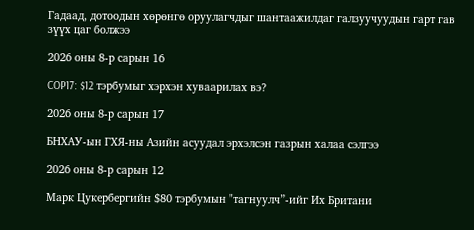Гадаад, дотоодын хөрөнгө оруулагчдыг шантаажилдаг галзуучуудын гарт гав зүүх цаг болжээ

2026 оны 8-р сарын 16

COP17: $12 тэрбумыг хэрхэн хуваарилах вэ?

2026 оны 8-р сарын 17

БНХАУ-ын ГХЯ-ны Азийн асуудал эрхэлсэн газрын халаа сэлгээ

2026 оны 8-р сарын 12

Марк Цукербергийн $80 тэрбумын "тагнуулч”-ийг Их Британи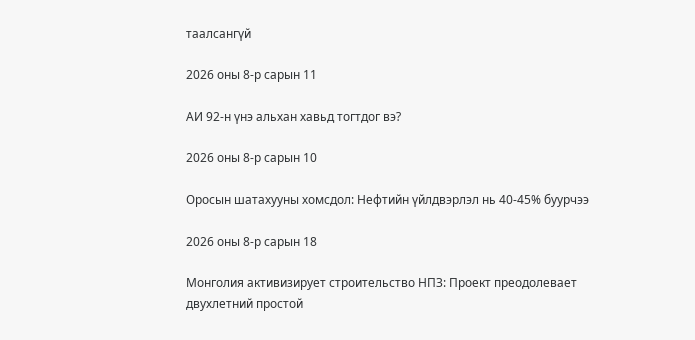таалсангүй

2026 оны 8-р сарын 11

АИ 92-н үнэ альхан хавьд тогтдог вэ?

2026 оны 8-р сарын 10

Оросын шатахууны хомсдол: Нефтийн үйлдвэрлэл нь 40-45% буурчээ

2026 оны 8-р сарын 18

Монголия активизирует строительство НПЗ: Проект преодолевает двухлетний простой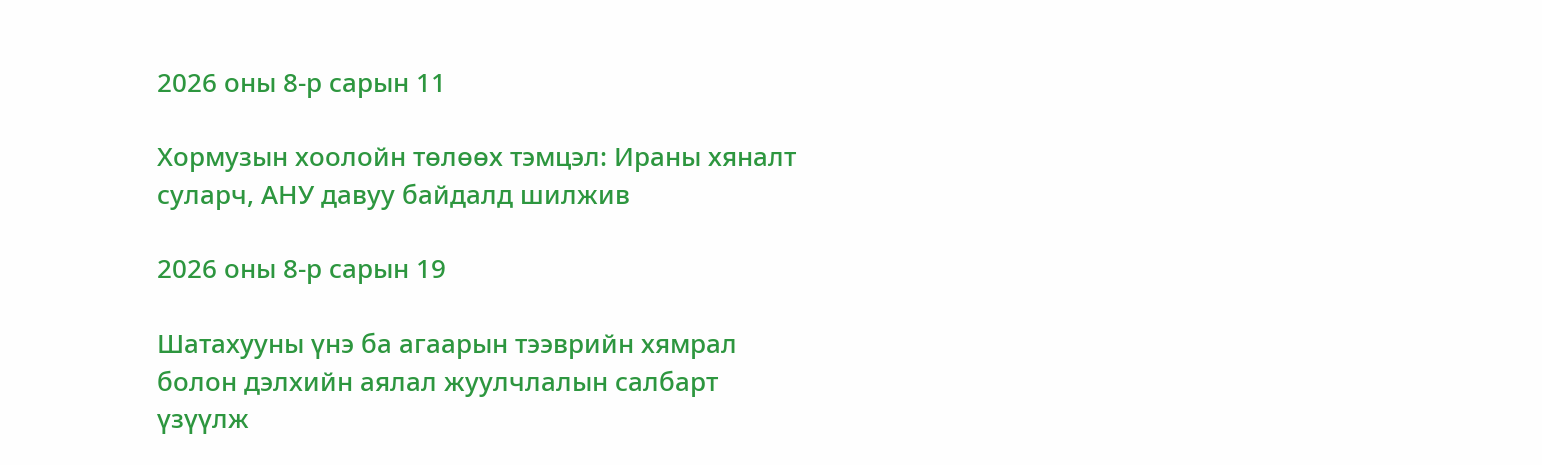2026 оны 8-р сарын 11

Хормузын хоолойн төлөөх тэмцэл: Ираны хяналт суларч, АНУ давуу байдалд шилжив

2026 оны 8-р сарын 19

Шатахууны үнэ ба агаарын тээврийн хямрал болон дэлхийн аялал жуулчлалын салбарт үзүүлж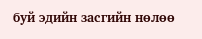буй эдийн засгийн нөлөө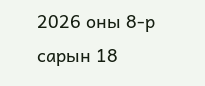2026 оны 8-р сарын 18